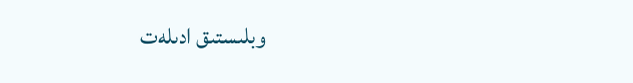وبلىستىق ادىلەت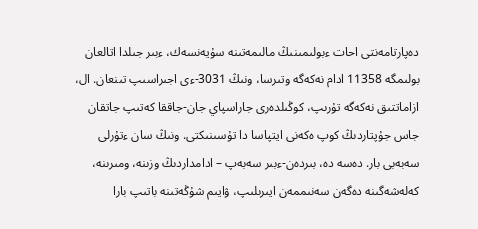دەپارتامەنتى احات ءبولىمىنىڭ مالىمەتىنە سۇيەنسەك، ءبىر جىلدا اتالعان بولىمگە 11358 ادام نەكەگە وتىرسا، ونىڭ 3031-ءى اجىراسىپ تىنعان. ال، ازاماتتىق نەكەگە تۇرىپ، كوڭىلدەرى جاراسپاي جان-جاققا كەتىپ جاتقان جاس جۇپتاردىڭ كوپ ەكەنى ايتپاسا دا تۇسىنىكتى. ونىڭ سان ءتۇرلى سەبەبى بار. دەسە دە، بىردەن-ءبىر سەبەپ – ادامداردىڭ وزىنە، ومىرىنە، كەلەشەگىنە دەگەن سەنىممەن ايىرىلىپ، ۋايىم شۇڭەتىنە باتىپ بارا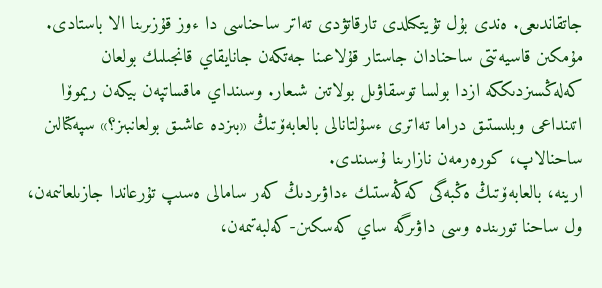جاتقاندىعى. ەندى بۇل تۇيتكىلدى تارقاتۋدى تەاتر ساحناسى دا ءوز قۇزىرىنا الا باستادى. مۇمكىن قاسيەتتى ساحنادان جاستار قۇلاعىنا جەتكەن جانايقاي قانجىلىك بولعان كەلەڭسىزدىككە ازدا بولسا توسقاۋىل بولاتىن شىعار. وسىنداي ماقساتپەن بيكەن ريموۆا اتىنداعى وبلىستىق دراما تەاترى ءسۇلتانالى بالعابەۆتىڭ «بىزدە عاشىق بولعانبىز؟» سپەكتالىن ساحنالاپ، كورەرمەن نازارىنا ۇسىندى.
ارينە، بالعابەۆتىڭ ەڭبەگى كەڭەستىك ءداۋىردىڭ كەر سامالى ەسىپ تۇرعاندا جازىلعانىمەن، ول ساحنا تورىندە وسى داۋىرگە ساي كەسكىن-كەلبەتىمەن،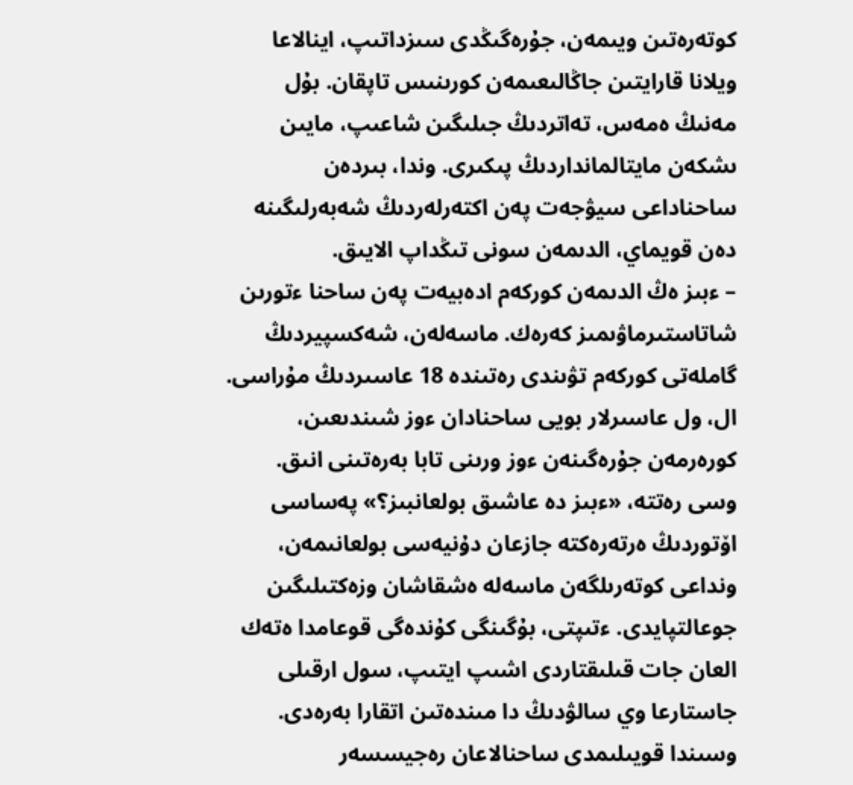كوتەرەتىن ويىمەن، جۇرەگىڭدى سىزداتىپ، اينالاعا ويلانا قارايتىن جاڭالىعىمەن كورىنىس تاپقان. بۇل مەنىڭ ەمەس، تەاتردىڭ جىلىگىن شاعىپ، مايىن ىشكەن مايتالمانداردىڭ پىكىرى. وندا، بىردەن ساحناداعى سيۋجەت پەن اكتەرلەردىڭ شەبەرلىگىنە دەن قويماي، الدىمەن سونى تىڭداپ الايىق.
– ءبىز ەڭ الدىمەن كوركەم ادەبيەت پەن ساحنا ءتورىن شاتاستىرماۋىمىز كەرەك. ماسەلەن، شەكسپيردىڭ گاملەتى كوركەم تۋىندى رەتىندە 18 عاسىردىڭ مۇراسى. ال، ول عاسىرلار بويى ساحنادان ءوز شىندىعىن، كورەرمەن جۇرەگىنەن ءوز ورىنى تابا بەرەتىنى انىق. وسى رەتتە، «ءبىز دە عاشىق بولعانبىز؟» پەساسى اۆتوردىڭ ەرتەرەكتە جازعان دۇنيەسى بولعانىمەن، ونداعى كوتەرىلگەن ماسەلە ەشقاشان وزەكتىلىگىن جوعالتپايدى. ءتىپتى، بۇگىنگى كۇندەگى قوعامدا ەتەك العان جات قىلىقتاردى اشىپ ايتىپ، سول ارقىلى جاستارعا وي سالۋدىڭ دا مىندەتىن اتقارا بەرەدى. وسىندا قويىلىمدى ساحنالاعان رەجيسسەر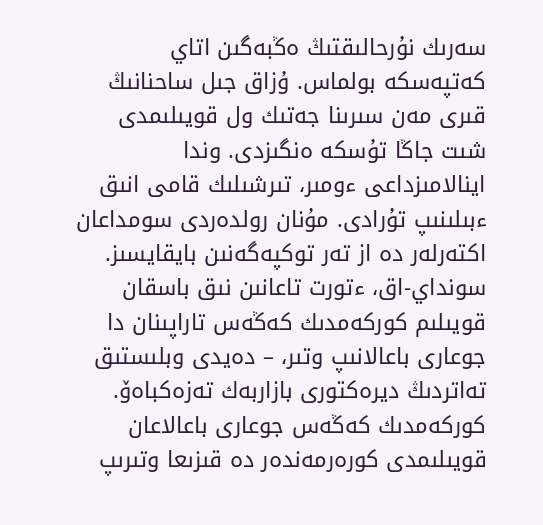سەرىك نۇرحالىقتىڭ ەڭبەگىن اتاي كەتپەسكە بولماس. ۇزاق جىل ساحنانىڭ قىرى مەن سىرىنا جەتىك ول قويىلىمدى شىت جاڭا تۇسكە ەنگىزدى. وندا اينالامىزداعى ءومىر، تىرشىلىك قامى انىق ءبىلىنىپ تۇرادى. مۇنان رولدەردى سومداعان اكتەرلەر دە از تەر توكپەگەنىن بايقايسىز. سونداي-اق، ءتورت تاعانىن نىق باسقان قويىلىم كوركەمدىك كەڭەس تاراپىنان دا جوعارى باعالانىپ وتىر، – دەيدى وبلىستىق تەاتردىڭ ديرەكتورى بازاربەك تەزەكباەۆ.
كوركەمدىك كەڭەس جوعارى باعالاعان قويىلىمدى كورەرمەندەر دە قىزىعا وتىرىپ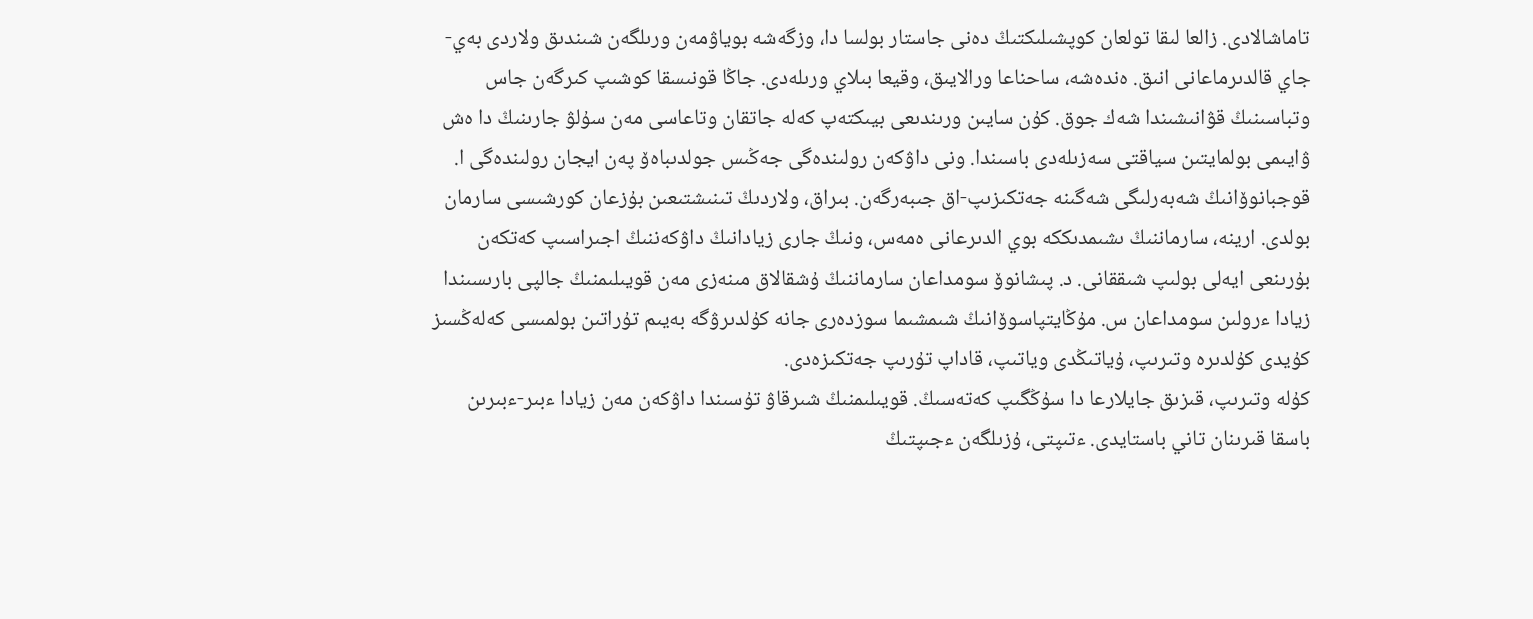تاماشالادى. زالعا لىقا تولعان كوپشىلىكتىڭ دەنى جاستار بولسا دا، وزگەشە بوياۋمەن ورىلگەن شىندىق ولاردى بەي-جاي قالدىرماعانى انىق. ەندەشە، ساحناعا ورالايىق، وقيعا بىلاي ورىلەدى. جاڭا قونىسقا كوشىپ كىرگەن جاس وتباسىنىڭ قۋانىشىندا شەك جوق. كۇن سايىن ورىندىعى بيىكتەپ كەلە جاتقان وتاعاسى مەن سۇلۋ جارىنىڭ دا ەش ۋايىمى بولمايتىن سياقتى سەزىلەدى باسىندا. ونى داۋكەن رولىندەگى جەڭىس جولدىباەۆ پەن ايجان رولىندەگى ا. قوجبانوۆانىڭ شەبەرلىگى شەگىنە جەتكىزىپ-اق جىبەرگەن. بىراق، ولاردىڭ تىنىشتىعىن بۇزعان كورشىسى سارمان بولدى. ارينە، سارماننىڭ ىشىمدىككە بوي الدىرعانى ەمەس، ونىڭ جارى زيادانىڭ داۋكەننىڭ اجىراسىپ كەتكەن بۇرىنعى ايەلى بولىپ شىققانى. د. پىشانوۆ سومداعان سارماننىڭ ۇشقالاق مىنەزى مەن قويىلىمنىڭ جالپى بارىسىندا زيادا ءرولىن سومداعان س. مۇڭايتپاسوۆانىڭ شىمشىما سوزدەرى جانە كۇلدىرۋگە بەيىم تۇراتىن بولمىسى كەلەڭسىز كۇيدى كۇلدىرە وتىرىپ، ۇياتىڭدى وياتىپ، قاداپ تۇرىپ جەتكىزەدى.
كۇلە وتىرىپ، قىزىق جايلارعا دا سۇڭگىپ كەتەسىڭ. قويىلىمنىڭ شىرقاۋ تۇسىندا داۋكەن مەن زيادا ءبىر-ءبىرىن باسقا قىرىنان تاني باستايدى. ءتىپتى، ۇزىلگەن ءجىپتىڭ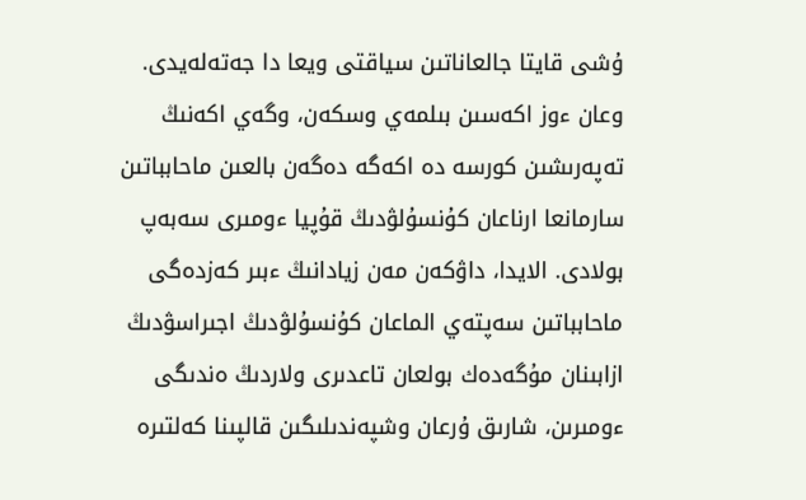ۇشى قايتا جالعاناتىن سياقتى ويعا دا جەتەلەيدى. وعان ءوز اكەسىن بىلمەي وسكەن، وگەي اكەنىڭ تەپەرىشىن كورسە دە اكەگە دەگەن بالعىن ماحابباتىن سارمانعا ارناعان كۇنسۇلۋدىڭ قۇپيا ءومىرى سەبەپ بولادى. الايدا، داۋكەن مەن زيادانىڭ ءبىر كەزدەگى ماحابباتىن سەپتەي الماعان كۇنسۇلۋدىڭ اجىراسۋدىڭ ازابىنان مۇگەدەك بولعان تاعدىرى ولاردىڭ ەندىگى ءومىرىن، شارىق ۇرعان وشپەندىلىگىن قالپىنا كەلتىرە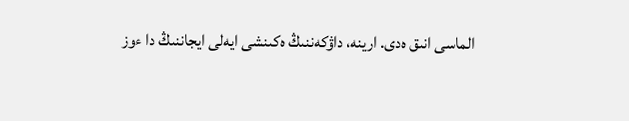الماسى انىق ەدى. ارينە، داۋكەننىڭ ەكىنشى ايەلى ايجاننىڭ دا ءوز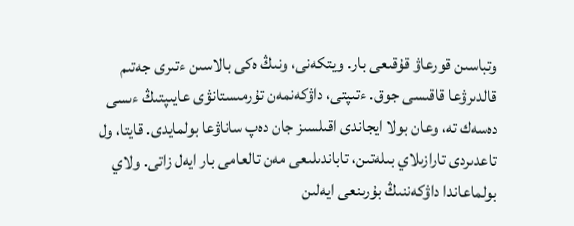وتباسىن قورعاۋ قۇقىعى بار. ويتكەنى، ونىڭ ەكى بالاسىن ءتىرى جەتىم قالدىرۋعا قاقىسى جوق. ءتىپتى، داۋكەنمەن تۇرمىستانۋى عايىپتىڭ ءىسى دەسەك تە، وعان بولا ايجاندى اقىلسىز جان دەپ ساناۋعا بولمايدى. قايتا، ول تاعدىردى تارازىلاي بىلەتىن، تاباندىلىعى مەن تالعامى بار ايەل زاتى. ولاي بولماعاندا داۋكەننىڭ بۇرىنعى ايەلىن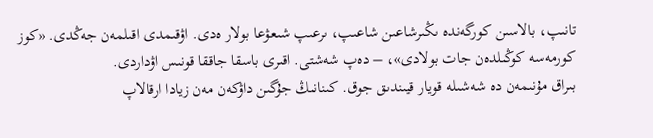تانىپ، بالاسىن كورگەندە ىڭىرشاعىن شاعىپ، ىرعىپ شىعۋعا بولار ەدى. اۋقىمدى اقىلمەن جەڭدى. «كوز كورمەسە كوڭىلدەن جات بولادى»، – دەپ شەشتى. اقىرى باسقا جاققا قونىس اۋداردى.
بىراق مۇنىمەن دە شەشىلە قويار قيىندىق جوق. كىنانىڭ جۇگىن داۋكەن مەن زيادا ارقالاپ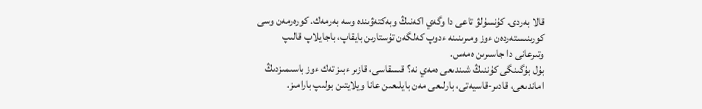قالا بەردى. كۇنسۇلۋ تاعى دا وگەي اكەنىڭ وبەكتەۋىندە وسە بەرمەك. كورەرمەن وسى كورىنىستەردەن ءوز ومىرىنىنە ءدوپ كەلگەن تۇستارىن بايقاپ، باجايلاپ قالىپ وتىرعانى دا جاسىرىن ەمەس.
بۇل بۇگىنگى كۇننىڭ شىندىعى ەمەي نە؟ قىسقاسى، قازىر ءبىز تەك ءوز باسىمىزدىڭ اماندىعى، قادىر-قاسيەتى، بارلىعى مەن بايلىعىن عانا ويلايتىن بولىپ بارامىز.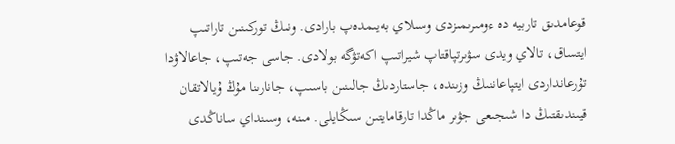قوعامدىق تاربيە دە ءومىرىمىزدى وسىلاي بەيىمدەپ بارادى. ونىڭ توركىنىن تاراتىپ ايتساق، تالاي ويدى سۋىرتپاقتاپ شيراتىپ اكەتۋگە بولادى. جاسى جەتىپ، جاعالاۋدا تۇرعانداردى ايتپاعاننىڭ وزىندە، جاستاردىڭ جالىنىن باسىپ، جانارىنا مۇڭ ۇيالاتقان قيىندىقتىڭ دا شىجىعى جۋىر ماڭدا تارقامايتىن سىڭايلى. مىنە، وسىنداي ساناڭدى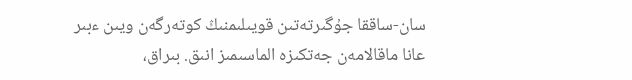سان-ساققا جۇگىرتەتىن قويىلىمنىڭ كوتەرگەن ويىن ءبىر عانا ماقالامەن جەتكىزە الماسىمىز انىق. بىراق،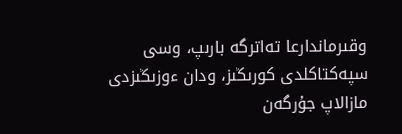وقىرماندارعا تەاترگە بارىپ، وسى سپەكتاكلدى كورىڭىز، ودان ءوزىڭىزدى مازالاپ جۇرگەن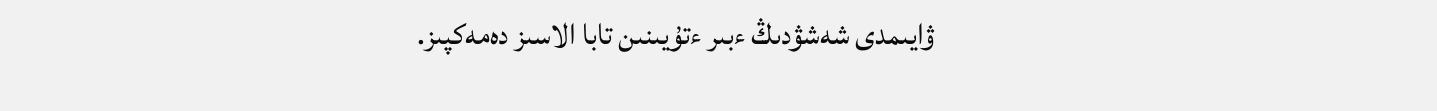ۋايىمدى شەشۋدىڭ ءبىر ءتۇيىنىن تابا الاسىز دەمەكپىز.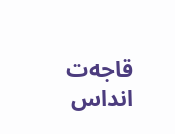قاجەت انداس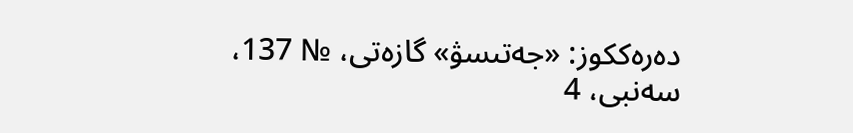دەرەككوز: «جەتىسۋ» گازەتى، № 137، سەنبى، 4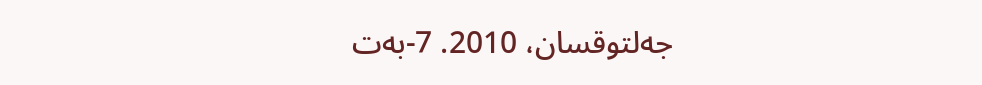جەلتوقسان، 2010. 7-بەت